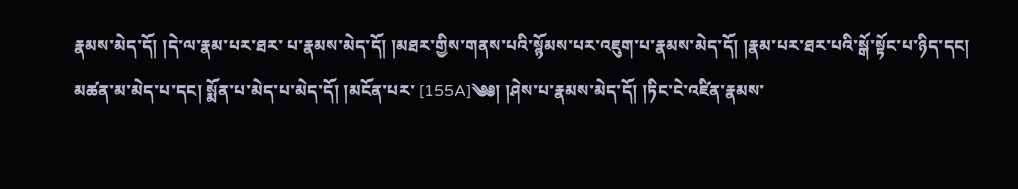རྣམས་མེད་དོ། །དེ་ལ་རྣམ་པར་ཐར་ པ་རྣམས་མེད་དོ། །མཐར་གྱིས་གནས་པའི་སྙོམས་པར་འཇུག་པ་རྣམས་མེད་དོ། །རྣམ་པར་ཐར་པའི་སྒོ་སྟོང་པ་ཉིད་དང། མཚན་མ་མེད་པ་དང། སྨོན་པ་མེད་པ་མེད་དོ། །མངོན་པར་ [155A]༄༅། །ཤེས་པ་རྣམས་མེད་དོ། །ཏིང་ངེ་འཛིན་རྣམས་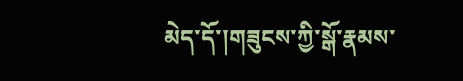མེད་དོ་།གཟུངས་ཀྱི་སྒོ་རྣམས་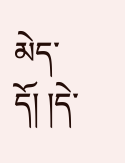མེད་དོ། །དེ་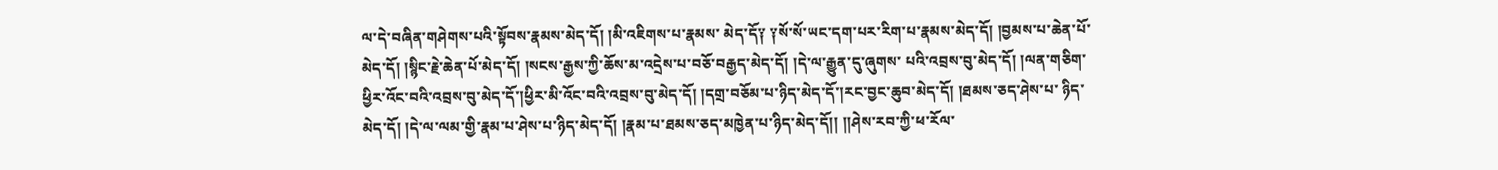ལ་དེ་བཞིན་གཤེགས་པའི་སྟོབས་རྣམས་མེད་དོ། །མི་འཇིགས་པ་རྣམས་ མེད་དོ༑ ༑སོ་སོ་ཡང་དག་པར་རིག་པ་རྣམས་མེད་དོ། །བྱམས་པ་ཆེན་པོ་མེད་དོ། །སྙིང་རྗེ་ཆེན་པོ་མེད་དོ། །སངས་རྒྱས་ཀྱི་ཆོས་མ་འདྲེས་པ་བཅོ་བརྒྱད་མེད་དོ། །དེ་ལ་རྒྱུན་དུ་ཞུགས་ པའི་འབྲས་བུ་མེད་དོ། །ལན་གཅིག་ཕྱིར་འོང་བའི་འབྲས་བུ་མེད་དོ་།ཕྱིར་མི་འོང་བའི་འབྲས་བུ་མེད་དོ། །དགྲ་བཅོམ་པ་ཉིད་མེད་དོ་།རང་བྱང་ཆུབ་མེད་དོ། །ཐམས་ཅད་ཤེས་པ་ ཉིད་མེད་དོ། །དེ་ལ་ལམ་གྱི་རྣམ་པ་ཤེས་པ་ཉིད་མེད་དོ། །རྣམ་པ་ཐམས་ཅད་མཁྱེན་པ་ཉིད་མེད་དོ།། །།ཤེས་རབ་ཀྱི་ཕ་རོལ་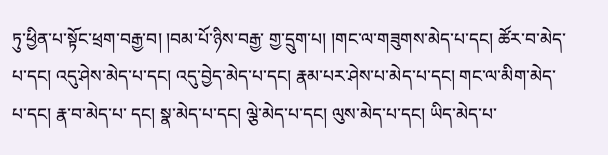ཏུ་ཕྱིན་པ་སྟོང་ཕྲག་བརྒྱ་བ། །བམ་པོ་ཉིས་བརྒྱ་ གྱ་དྲུག་པ། །གང་ལ་གཟུགས་མེད་པ་དང། ཚོར་བ་མེད་པ་དང། འདུ་ཤེས་མེད་པ་དང། འདུ་བྱེད་མེད་པ་དང། རྣམ་པར་ཤེས་པ་མེད་པ་དང། གང་ལ་མིག་མེད་པ་དང། རྣ་བ་མེད་པ་ དང། སྣ་མེད་པ་དང། ལྕེ་མེད་པ་དང། ལུས་མེད་པ་དང། ཡིད་མེད་པ་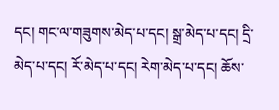དང། གང་ལ་གཟུགས་མེད་པ་དང། སྒྲ་མེད་པ་དང། དྲི་མེད་པ་དང། རོ་མེད་པ་དང། རེག་མེད་པ་དང། ཆོས་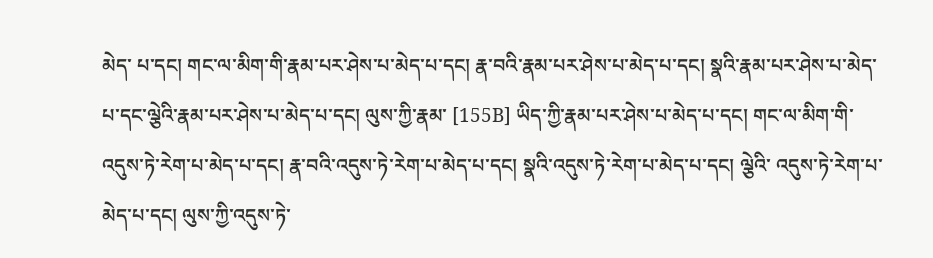མེད་ པ་དང། གང་ལ་མིག་གི་རྣམ་པར་ཤེས་པ་མེད་པ་དང། རྣ་བའི་རྣམ་པར་ཤེས་པ་མེད་པ་དང། སྣའི་རྣམ་པར་ཤེས་པ་མེད་པ་དང་ལྕེའི་རྣམ་པར་ཤེས་པ་མེད་པ་དང། ལུས་ཀྱི་རྣམ་ [155B] ཡིད་ཀྱི་རྣམ་པར་ཤེས་པ་མེད་པ་དང། གང་ལ་མིག་གི་འདུས་ཏེ་རེག་པ་མེད་པ་དང། རྣ་བའི་འདུས་ཏེ་རེག་པ་མེད་པ་དང། སྣའི་འདུས་ཏེ་རེག་པ་མེད་པ་དང། ལྕེའི་ འདུས་ཏེ་རེག་པ་མེད་པ་དང། ལུས་ཀྱི་འདུས་ཏེ་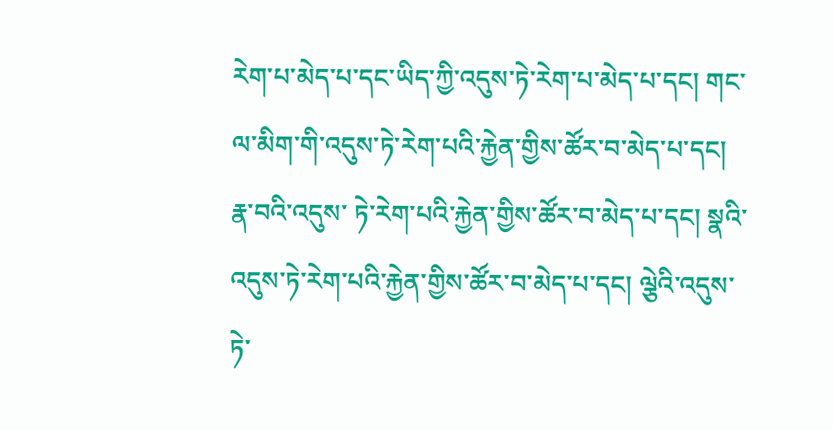རེག་པ་མེད་པ་དང་ཡིད་ཀྱི་འདུས་ཏེ་རེག་པ་མེད་པ་དང། གང་ལ་མིག་གི་འདུས་ཏེ་རེག་པའི་རྐྱེན་གྱིས་ཚོར་བ་མེད་པ་དང། རྣ་བའི་འདུས་ ཏེ་རེག་པའི་རྐྱེན་གྱིས་ཚོར་བ་མེད་པ་དང། སྣའི་འདུས་ཏེ་རེག་པའི་རྐྱེན་གྱིས་ཚོར་བ་མེད་པ་དང། ལྕེའི་འདུས་ཏེ་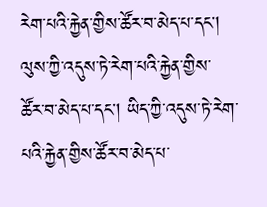རེག་པའི་རྐྱེན་གྱིས་ཚོར་བ་མེད་པ་དང། ལུས་ཀྱི་འདུས་ཏེ་རེག་པའི་རྐྱེན་གྱིས་ ཚོར་བ་མེད་པ་དང། ཡིད་ཀྱི་འདུས་ཏེ་རེག་པའི་རྐྱེན་གྱིས་ཚོར་བ་མེད་པ་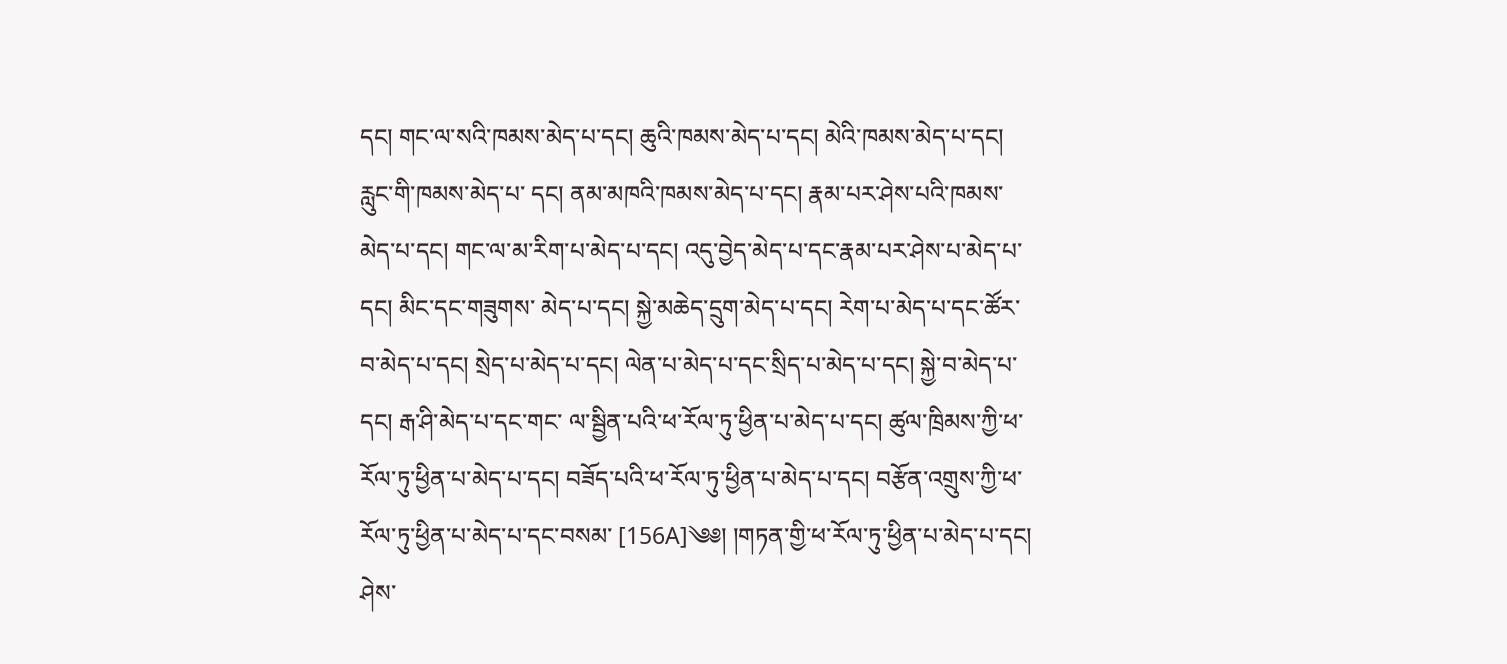དང། གང་ལ་སའི་ཁམས་མེད་པ་དང། ཆུའི་ཁམས་མེད་པ་དང། མེའི་ཁམས་མེད་པ་དང། རླུང་གི་ཁམས་མེད་པ་ དང། ནམ་མཁའི་ཁམས་མེད་པ་དང། རྣམ་པར་ཤེས་པའི་ཁམས་མེད་པ་དང། གང་ལ་མ་རིག་པ་མེད་པ་དང། འདུ་བྱེད་མེད་པ་དང་རྣམ་པར་ཤེས་པ་མེད་པ་དང། མིང་དང་གཟུགས་ མེད་པ་དང། སྐྱེ་མཆེད་དྲུག་མེད་པ་དང། རེག་པ་མེད་པ་དང་ཚོར་བ་མེད་པ་དང། སྲེད་པ་མེད་པ་དང། ལེན་པ་མེད་པ་དང་སྲིད་པ་མེད་པ་དང། སྐྱེ་བ་མེད་པ་དང། རྒ་ཤི་མེད་པ་དང་གང་ ལ་སྦྱིན་པའི་ཕ་རོལ་ཏུ་ཕྱིན་པ་མེད་པ་དང། ཚུལ་ཁྲིམས་ཀྱི་ཕ་རོལ་ཏུ་ཕྱིན་པ་མེད་པ་དང། བཟོད་པའི་ཕ་རོལ་ཏུ་ཕྱིན་པ་མེད་པ་དང། བརྩོན་འགྲུས་ཀྱི་ཕ་རོལ་ཏུ་ཕྱིན་པ་མེད་པ་དང་བསམ་ [156A]༄༅། །གཏན་གྱི་ཕ་རོལ་ཏུ་ཕྱིན་པ་མེད་པ་དང། ཤེས་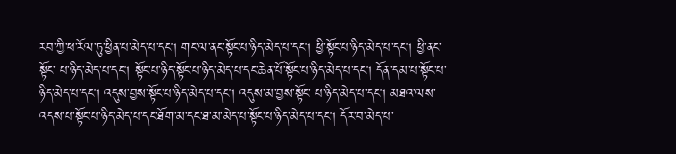རབ་ཀྱི་ཕ་རོལ་ཏུ་ཕྱིན་པ་མེད་པ་དང། གང་ལ་ནང་སྟོང་པ་ཉིད་མེད་པ་དང། ཕྱི་སྟོང་པ་ཉིད་མེད་པ་དང། ཕྱི་ནང་སྟོང་ པ་ཉིད་མེད་པ་དང། སྟོང་པ་ཉིད་སྟོང་པ་ཉིད་མེད་པ་དང་ཆེན་པོ་སྟོང་པ་ཉིད་མེད་པ་དང། དོན་དམ་པ་སྟོང་པ་ཉིད་མེད་པ་དང། འདུས་བྱས་སྟོང་པ་ཉིད་མེད་པ་དང། འདུས་མ་བྱས་སྟོང་ པ་ཉིད་མེད་པ་དང། མཐའ་ལས་འདས་པ་སྟོང་པ་ཉིད་མེད་པ་དང་ཐོག་མ་དང་ཐ་མ་མེད་པ་སྟོང་པ་ཉིད་མེད་པ་དང། དོར་བ་མེད་པ་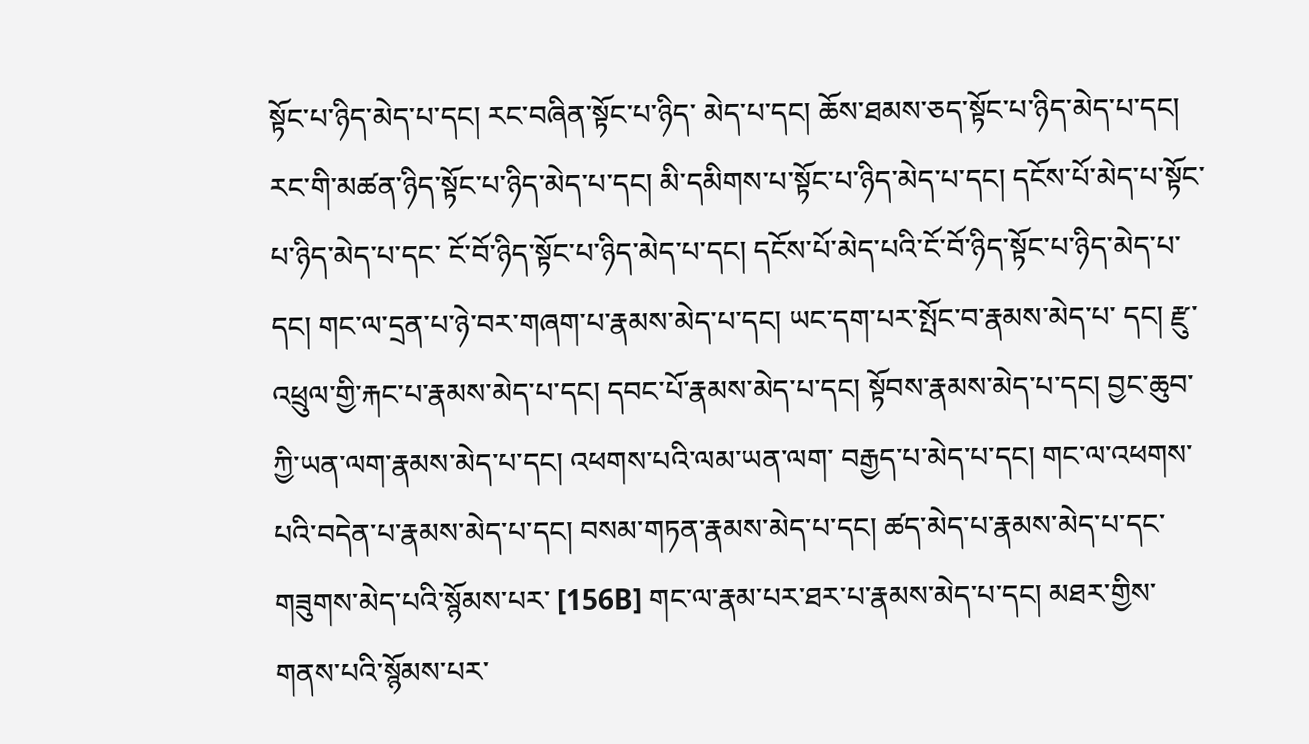སྟོང་པ་ཉིད་མེད་པ་དང། རང་བཞིན་སྟོང་པ་ཉིད་ མེད་པ་དང། ཆོས་ཐམས་ཅད་སྟོང་པ་ཉིད་མེད་པ་དང། རང་གི་མཚན་ཉིད་སྟོང་པ་ཉིད་མེད་པ་དང། མི་དམིགས་པ་སྟོང་པ་ཉིད་མེད་པ་དང། དངོས་པོ་མེད་པ་སྟོང་པ་ཉིད་མེད་པ་དང་ ངོ་བོ་ཉིད་སྟོང་པ་ཉིད་མེད་པ་དང། དངོས་པོ་མེད་པའི་ངོ་བོ་ཉིད་སྟོང་པ་ཉིད་མེད་པ་དང། གང་ལ་དྲན་པ་ཉེ་བར་གཞག་པ་རྣམས་མེད་པ་དང། ཡང་དག་པར་སྤོང་བ་རྣམས་མེད་པ་ དང། རྫུ་འཕྲུལ་གྱི་རྐང་པ་རྣམས་མེད་པ་དང། དབང་པོ་རྣམས་མེད་པ་དང། སྟོབས་རྣམས་མེད་པ་དང། བྱང་ཆུབ་ཀྱི་ཡན་ལག་རྣམས་མེད་པ་དང། འཕགས་པའི་ལམ་ཡན་ལག་ བརྒྱད་པ་མེད་པ་དང། གང་ལ་འཕགས་པའི་བདེན་པ་རྣམས་མེད་པ་དང། བསམ་གཏན་རྣམས་མེད་པ་དང། ཚད་མེད་པ་རྣམས་མེད་པ་དང་གཟུགས་མེད་པའི་སྙོམས་པར་ [156B] གང་ལ་རྣམ་པར་ཐར་པ་རྣམས་མེད་པ་དང། མཐར་གྱིས་གནས་པའི་སྙོམས་པར་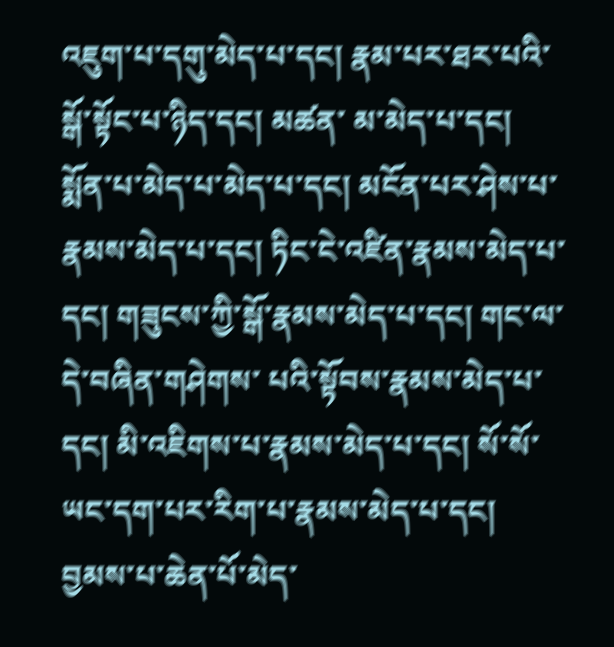འཇུག་པ་དགུ་མེད་པ་དང། རྣམ་པར་ཐར་པའི་སྒོ་སྟོང་པ་ཉིད་དང། མཚན་ མ་མེད་པ་དང། སྨོན་པ་མེད་པ་མེད་པ་དང། མངོན་པར་ཤེས་པ་རྣམས་མེད་པ་དང། ཏིང་ངེ་འཛིན་རྣམས་མེད་པ་དང། གཟུངས་ཀྱི་སྒོ་རྣམས་མེད་པ་དང། གང་ལ་དེ་བཞིན་གཤེགས་ པའི་སྟོབས་རྣམས་མེད་པ་དང། མི་འཇིགས་པ་རྣམས་མེད་པ་དང། སོ་སོ་ཡང་དག་པར་རིག་པ་རྣམས་མེད་པ་དང། བྱམས་པ་ཆེན་པོ་མེད་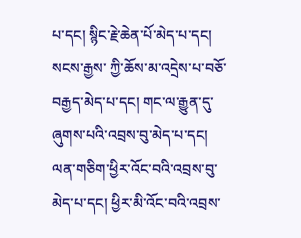པ་དང། སྙིང་རྗེ་ཆེན་པོ་མེད་པ་དང། སངས་རྒྱས་ ཀྱི་ཆོས་མ་འདྲེས་པ་བཅོ་བརྒྱད་མེད་པ་དང། གང་ལ་རྒྱུན་དུ་ཞུགས་པའི་འབྲས་བུ་མེད་པ་དང། ལན་གཅིག་ཕྱིར་འོང་བའི་འབྲས་བུ་མེད་པ་དང། ཕྱིར་མི་འོང་བའི་འབྲས་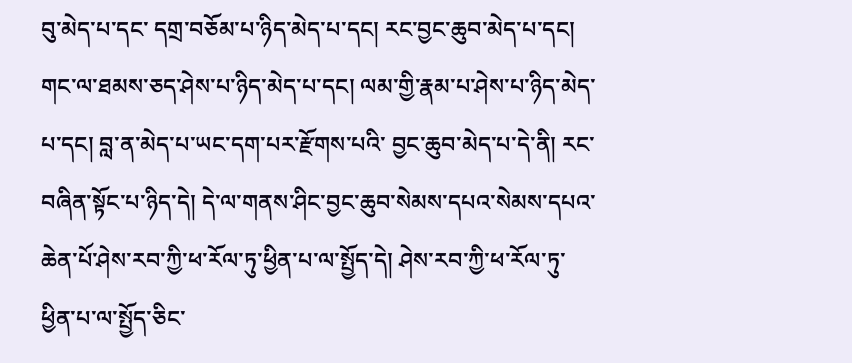བུ་མེད་པ་དང་ དགྲ་བཅོམ་པ་ཉིད་མེད་པ་དང། རང་བྱང་ཆུབ་མེད་པ་དང། གང་ལ་ཐམས་ཅད་ཤེས་པ་ཉིད་མེད་པ་དང། ལམ་གྱི་རྣམ་པ་ཤེས་པ་ཉིད་མེད་པ་དང། བླ་ན་མེད་པ་ཡང་དག་པར་རྫོགས་པའི་ བྱང་ཆུབ་མེད་པ་དེ་ནི། རང་བཞིན་སྟོང་པ་ཉིད་དེ། དེ་ལ་གནས་ཤིང་བྱང་ཆུབ་སེམས་དཔའ་སེམས་དཔའ་ཆེན་པོ་ཤེས་རབ་ཀྱི་ཕ་རོལ་ཏུ་ཕྱིན་པ་ལ་སྤྱོད་དེ། ཤེས་རབ་ཀྱི་ཕ་རོལ་ཏུ་ ཕྱིན་པ་ལ་སྤྱོད་ཅིང་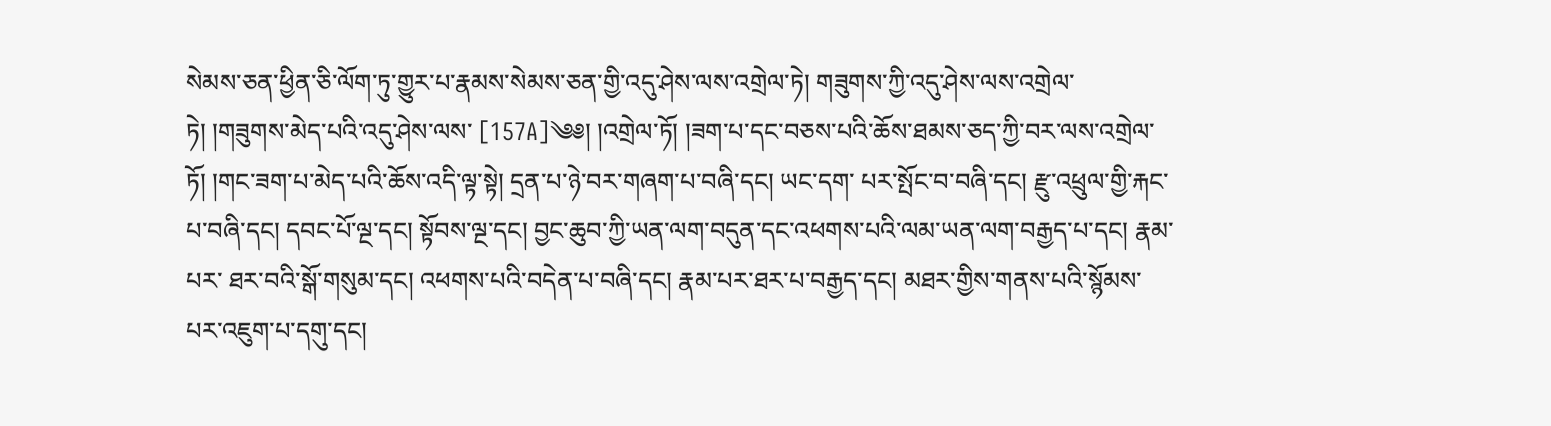སེམས་ཅན་ཕྱིན་ཅི་ལོག་ཏུ་གྱུར་པ་རྣམས་སེམས་ཅན་གྱི་འདུ་ཤེས་ལས་འགྲེལ་ཏེ། གཟུགས་ཀྱི་འདུ་ཤེས་ལས་འགྲེལ་ཏེ། །གཟུགས་མེད་པའི་འདུ་ཤེས་ལས་ [157A]༄༅། །འགྲེལ་ཏོ། །ཟག་པ་དང་བཅས་པའི་ཆོས་ཐམས་ཅད་ཀྱི་བར་ལས་འགྲེལ་ཏོ། །གང་ཟག་པ་མེད་པའི་ཆོས་འདི་ལྟ་སྟེ། དྲན་པ་ཉེ་བར་གཞག་པ་བཞི་དང། ཡང་དག་ པར་སྤོང་བ་བཞི་དང། རྫུ་འཕྲུལ་གྱི་རྐང་པ་བཞི་དང། དབང་པོ་ལྔ་དང། སྟོབས་ལྔ་དང། བྱང་ཆུབ་ཀྱི་ཡན་ལག་བདུན་དང་འཕགས་པའི་ལམ་ཡན་ལག་བརྒྱད་པ་དང། རྣམ་པར་ ཐར་བའི་སྒོ་གསུམ་དང། འཕགས་པའི་བདེན་པ་བཞི་དང། རྣམ་པར་ཐར་པ་བརྒྱད་དང། མཐར་གྱིས་གནས་པའི་སྙོམས་པར་འཇུག་པ་དགུ་དང།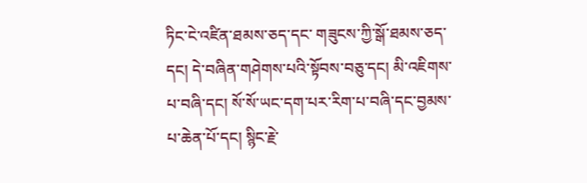ཏིང་ངེ་འཛིན་ཐམས་ཅད་དང་ གཟུངས་ཀྱི་སྒོ་ཐམས་ཅད་དང། དེ་བཞིན་གཤེགས་པའི་སྟོབས་བཅུ་དང། མི་འཇིགས་པ་བཞི་དང། སོ་སོ་ཡང་དག་པར་རིག་པ་བཞི་དང་བྱམས་པ་ཆེན་པོ་དང། སྙིང་རྗེ་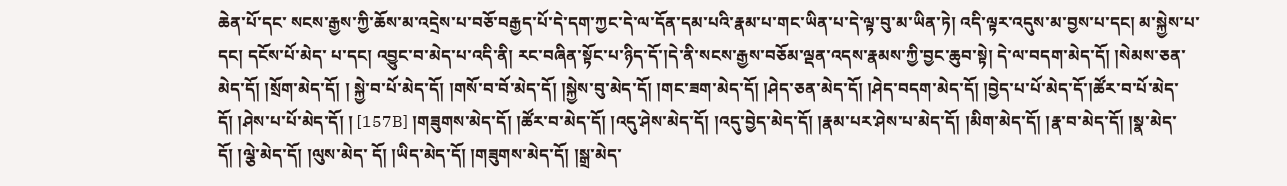ཆེན་པོ་དང་ སངས་རྒྱས་ཀྱི་ཆོས་མ་འདྲེས་པ་བཅོ་བརྒྱད་པོ་དེ་དག་ཀྱང་དེ་ལ་དོན་དམ་པའི་རྣམ་པ་གང་ཡིན་པ་དེ་ལྟ་བུ་མ་ཡིན་ཏེ། འདི་ལྟར་འདུས་མ་བྱས་པ་དང། མ་སྐྱེས་པ་དང། དངོས་པོ་མེད་ པ་དང། འབྱུང་བ་མེད་པ་འདི་ནི། རང་བཞིན་སྟོང་པ་ཉིད་དོ་།དེ་ནི་སངས་རྒྱས་བཅོམ་ལྡན་འདས་རྣམས་ཀྱི་བྱང་ཆུབ་སྟེ། དེ་ལ་བདག་མེད་དོ། །སེམས་ཅན་མེད་དོ། །སྲོག་མེད་དོ། ། སྐྱེ་བ་པོ་མེད་དོ། །གསོ་བ་བོ་མེད་དོ། །སྐྱེས་བུ་མེད་དོ། །གང་ཟག་མེད་དོ། །ཤེད་ཅན་མེད་དོ། །ཤེད་བདག་མེད་དོ། །བྱེད་པ་པོ་མེད་དོ་།ཚོར་བ་པོ་མེད་དོ། །ཤེས་པ་པོ་མེད་དོ། ། [157B] །གཟུགས་མེད་དོ། །ཚོར་བ་མེད་དོ། །འདུ་ཤེས་མེད་དོ། །འདུ་བྱེད་མེད་དོ། །རྣམ་པར་ཤེས་པ་མེད་དོ། །མིག་མེད་དོ། །རྣ་བ་མེད་དོ། །སྣ་མེད་དོ། །ལྕེ་མེད་དོ། །ལུས་མེད་ དོ། །ཡིད་མེད་དོ། །གཟུགས་མེད་དོ། །སྒྲ་མེད་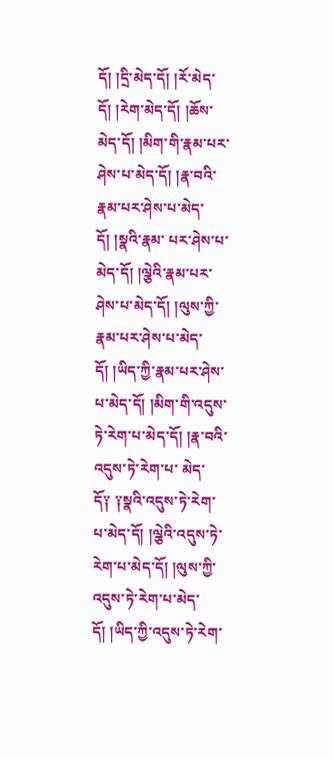དོ། །དྲི་མེད་དོ། །རོ་མེད་དོ། །རེག་མེད་དོ། །ཆོས་མེད་དོ། །མིག་གི་རྣམ་པར་ཤེས་པ་མེད་དོ། །རྣ་བའི་རྣམ་པར་ཤེས་པ་མེད་དོ། །སྣའི་རྣམ་ པར་ཤེས་པ་མེད་དོ། །ལྕེའི་རྣམ་པར་ཤེས་པ་མེད་དོ། །ལུས་ཀྱི་རྣམ་པར་ཤེས་པ་མེད་དོ། །ཡིད་ཀྱི་རྣམ་པར་ཤེས་པ་མེད་དོ། །མིག་གི་འདུས་ཏེ་རེག་པ་མེད་དོ། །རྣ་བའི་འདུས་ཏེ་རེག་པ་ མེད་དོ༑ ༑སྣའི་འདུས་ཏེ་རེག་པ་མེད་དོ། །ལྕེའི་འདུས་ཏེ་རེག་པ་མེད་དོ། །ལུས་ཀྱི་འདུས་ཏེ་རེག་པ་མེད་དོ། །ཡིད་ཀྱི་འདུས་ཏེ་རེག་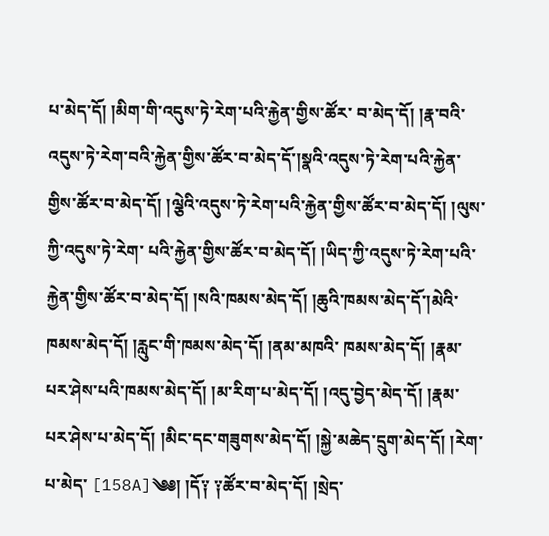པ་མེད་དོ། །མིག་གི་འདུས་ཏེ་རེག་པའི་རྐྱེན་གྱིས་ཚོར་ བ་མེད་དོ། །རྣ་བའི་འདུས་ཏེ་རེག་བའི་རྐྱེན་གྱིས་ཚོར་བ་མེད་དོ་།སྣའི་འདུས་ཏེ་རེག་པའི་རྐྱེན་གྱིས་ཚོར་བ་མེད་དོ། །ལྕེའི་འདུས་ཏེ་རེག་པའི་རྐྱེན་གྱིས་ཚོར་བ་མེད་དོ། །ལུས་ཀྱི་འདུས་ཏེ་རེག་ པའི་རྐྱེན་གྱིས་ཚོར་བ་མེད་དོ། །ཡིད་ཀྱི་འདུས་ཏེ་རེག་པའི་རྐྱེན་གྱིས་ཚོར་བ་མེད་དོ། །སའི་ཁམས་མེད་དོ། །ཆུའི་ཁམས་མེད་དོ་།མེའི་ཁམས་མེད་དོ། །རླུང་གི་ཁམས་མེད་དོ། །ནམ་མཁའི་ ཁམས་མེད་དོ། །རྣམ་པར་ཤེས་པའི་ཁམས་མེད་དོ། །མ་རིག་པ་མེད་དོ། །འདུ་བྱེད་མེད་དོ། །རྣམ་པར་ཤེས་པ་མེད་དོ། །མིང་དང་གཟུགས་མེད་དོ། །སྐྱེ་མཆེད་དྲུག་མེད་དོ། །རེག་པ་མེད་ [158A]༄༅། །དོ༑ ༑ཚོར་བ་མེད་དོ། །སྲེད་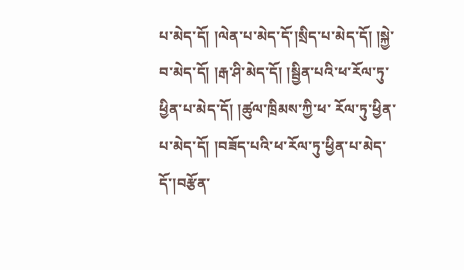པ་མེད་དོ། །ལེན་པ་མེད་དོ་།སྲིད་པ་མེད་དོ། །སྐྱེ་བ་མེད་དོ། །རྒ་ཤི་མེད་དོ། །སྦྱིན་པའི་ཕ་རོལ་ཏུ་ཕྱིན་པ་མེད་དོ། །ཚུལ་ཁྲིམས་ཀྱི་ཕ་ རོལ་ཏུ་ཕྱིན་པ་མེད་དོ། །བཟོད་པའི་ཕ་རོལ་ཏུ་ཕྱིན་པ་མེད་དོ་།བརྩོན་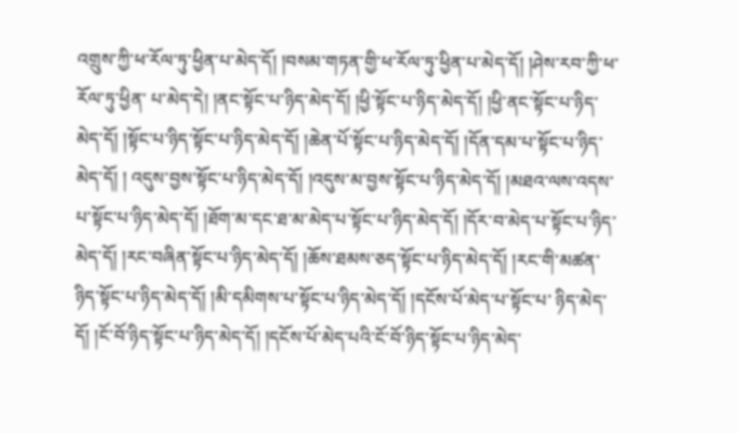འགྲུས་ཀྱི་ཕ་རོལ་ཏུ་ཕྱིན་པ་མེད་དོ། །བསམ་གཏན་གྱི་ཕ་རོལ་ཏུ་ཕྱིན་པ་མེད་དོ། །ཤེས་རབ་ཀྱི་ཕ་རོལ་ཏུ་ཕྱིན་ པ་མེད་དེ། །ནང་སྟོང་པ་ཉིད་མེད་དོ། །ཕྱི་སྟོང་པ་ཉིད་མེད་དོ། །ཕྱི་ནང་སྟོང་པ་ཉིད་མེད་དོ། །སྟོང་པ་ཉིད་སྟོང་པ་ཉིད་མེད་དོ། །ཆེན་པོ་སྟོང་པ་ཉིད་མེད་དོ། །དོན་དམ་པ་སྟོང་པ་ཉིད་མེད་དོ། ། འདུས་བྱས་སྟོང་པ་ཉིད་མེད་དོ། །འདུས་མ་བྱས་སྟོང་པ་ཉིད་མེད་དོ། །མཐའ་ལས་འདས་པ་སྟོང་པ་ཉིད་མེད་དོ། །ཐོག་མ་དང་ཐ་མ་མེད་པ་སྟོང་པ་ཉིད་མེད་དོ། །དོར་བ་མེད་པ་སྟོང་པ་ཉིད་ མེད་དོ། །རང་བཞིན་སྟོང་པ་ཉིད་མེད་དོ། །ཆོས་ཐམས་ཅད་སྟོང་པ་ཉིད་མེད་དོ། །རང་གི་མཚན་ཉིད་སྟོང་པ་ཉིད་མེད་དོ། །མི་དམིགས་པ་སྟོང་པ་ཉིད་མེད་དོ། །དངོས་པོ་མེད་པ་སྟོང་པ་ ཉིད་མེད་དོ། །ངོ་བོ་ཉིད་སྟོང་པ་ཉིད་མེད་དོ། །དངོས་པོ་མེད་པའི་ངོ་བོ་ཉིད་སྟོང་པ་ཉིད་མེད་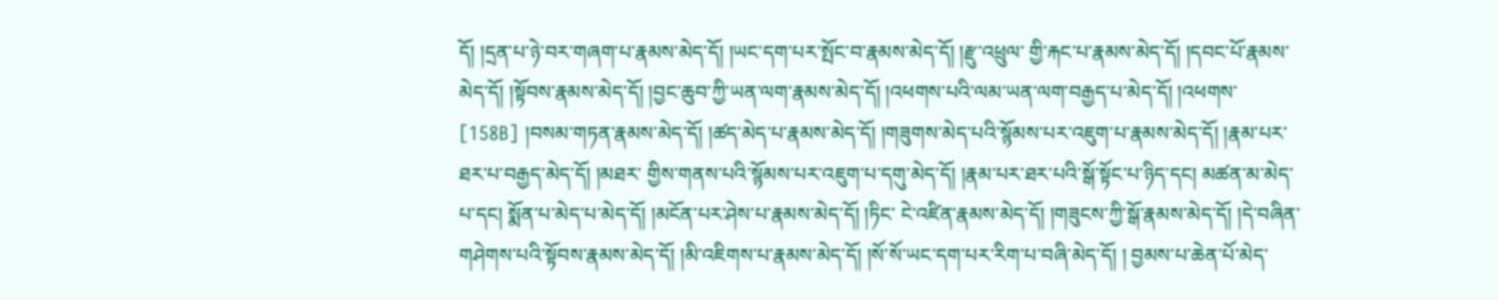དོ། །དྲན་པ་ཉེ་བར་གཞག་པ་རྣམས་མེད་དོ། །ཡང་དག་པར་སྤོང་བ་རྣམས་མེད་དོ། །རྫུ་འཕྲུལ་ གྱི་རྐང་པ་རྣམས་མེད་དོ། །དབང་པོ་རྣམས་མེད་དོ། །སྟོབས་རྣམས་མེད་དོ། །བྱང་ཆུབ་ཀྱི་ཡན་ལག་རྣམས་མེད་དོ། །འཕགས་པའི་ལམ་ཡན་ལག་བརྒྱད་པ་མེད་དོ། །འཕགས་ [158B] །བསམ་གཏན་རྣམས་མེད་དོ། །ཚད་མེད་པ་རྣམས་མེད་དོ། །གཟུགས་མེད་པའི་སྙོམས་པར་འཇུག་པ་རྣམས་མེད་དོ། །རྣམ་པར་ཐར་པ་བརྒྱད་མེད་དོ། །མཐར་ གྱིས་གནས་པའི་སྙོམས་པར་འཇུག་པ་དགུ་མེད་དོ། །རྣམ་པར་ཐར་པའི་སྒོ་སྟོང་པ་ཉིད་དང། མཚན་མ་མེད་པ་དང། སྨོན་པ་མེད་པ་མེད་དོ། །མངོན་པར་ཤེས་པ་རྣམས་མེད་དོ། །ཏིང་ ངེ་འཛིན་རྣམས་མེད་དོ། །གཟུངས་ཀྱི་སྒོ་རྣམས་མེད་དོ། །དེ་བཞིན་གཤེགས་པའི་སྟོབས་རྣམས་མེད་དོ། །མི་འཇིགས་པ་རྣམས་མེད་དོ། །སོ་སོ་ཡང་དག་པར་རིག་པ་བཞི་མེད་དོ། ། བྱམས་པ་ཆེན་པོ་མེད་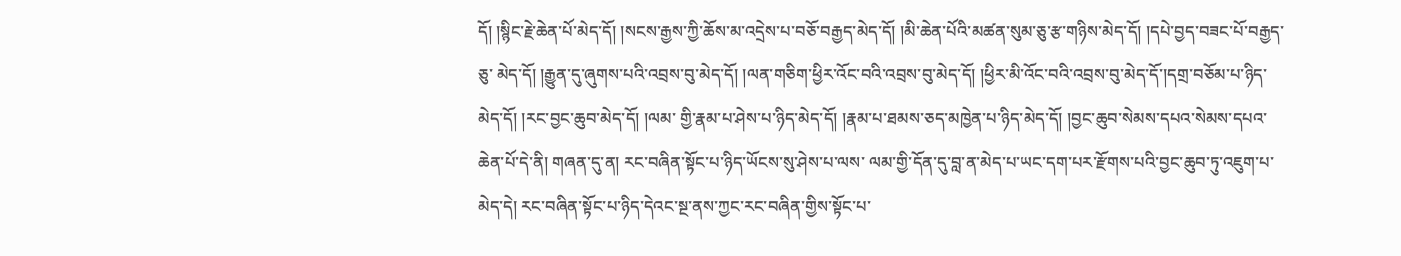དོ། །སྙིང་རྗེ་ཆེན་པོ་མེད་དོ། །སངས་རྒྱས་ཀྱི་ཆོས་མ་འདྲེས་པ་བཅོ་བརྒྱད་མེད་དོ། །མི་ཆེན་པོའི་མཚན་སུམ་ཅུ་རྩ་གཉིས་མེད་དོ། །དཔེ་བྱད་བཟང་པོ་བརྒྱད་ཅུ་ མེད་དོ། །རྒྱུན་དུ་ཞུགས་པའི་འབྲས་བུ་མེད་དོ། །ལན་གཅིག་ཕྱིར་འོང་བའི་འབྲས་བུ་མེད་དོ། །ཕྱིར་མི་འོང་བའི་འབྲས་བུ་མེད་དོ་།དགྲ་བཅོམ་པ་ཉིད་མེད་དོ། །རང་བྱང་ཆུབ་མེད་དོ། །ལམ་ གྱི་རྣམ་པ་ཤེས་པ་ཉིད་མེད་དོ། །རྣམ་པ་ཐམས་ཅད་མཁྱེན་པ་ཉིད་མེད་དོ། །བྱང་ཆུབ་སེམས་དཔའ་སེམས་དཔའ་ཆེན་པོ་དེ་ནི། གཞན་དུ་ན། རང་བཞིན་སྟོང་པ་ཉིད་ཡོངས་སུ་ཤེས་པ་ལས་ ལམ་གྱི་དོན་དུ་བླ་ན་མེད་པ་ཡང་དག་པར་རྫོགས་པའི་བྱང་ཆུབ་ཏུ་འཇུག་པ་མེད་དེ། རང་བཞིན་སྟོང་པ་ཉིད་དེའང་སྔ་ནས་ཀྱང་རང་བཞིན་གྱིས་སྟོང་པ་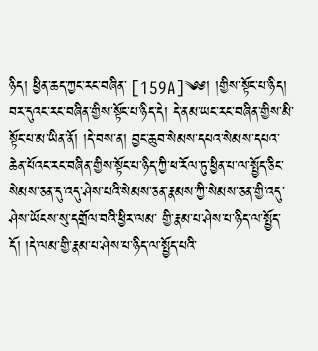ཉིད། ཕྱིན་ཆད་ཀྱང་རང་བཞིན་ [159A]༄༅། །གྱིས་སྟོང་པ་ཉིད། བར་དུའང་རང་བཞིན་གྱིས་སྟོང་པ་ཉིད་དེ། དེ་ནམ་ཡང་རང་བཞིན་གྱིས་མི་སྟོང་པ་མ་ཡིན་ནོ། །དེ་བས་ན། བྱང་ཆུབ་སེམས་དཔའ་སེམས་དཔའ་ ཆེན་པོའང་རང་བཞིན་གྱིས་སྟོང་པ་ཉིད་ཀྱི་ཕ་རོལ་ཏུ་ཕྱིན་པ་ལ་སྤྱོད་ཅིང་སེམས་ཅན་དུ་འདུ་ཤེས་པའི་སེམས་ཅན་རྣམས་ཀྱི་སེམས་ཅན་གྱི་འདུ་ཤེས་ཡོངས་སུ་དགྲོལ་བའི་ཕྱིར་ལམ་ གྱི་རྣམ་པ་ཤེས་པ་ཉིད་ལ་སྤྱོད་དོ། །དེ་ལམ་གྱི་རྣམ་པ་ཤེས་པ་ཉིད་ལ་སྤྱོད་པའི་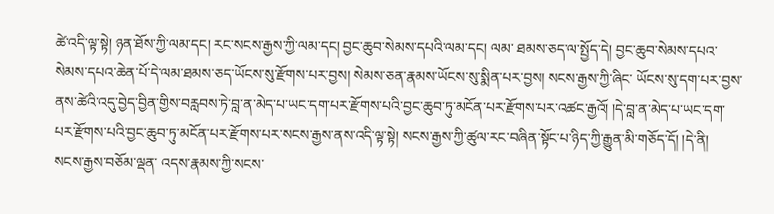ཚེ་འདི་ལྟ་སྟེ། ཉན་ཐོས་ཀྱི་ལམ་དང། རང་སངས་རྒྱས་ཀྱི་ལམ་དང། བྱང་ཆུབ་སེམས་དཔའི་ལམ་དང། ལམ་ ཐམས་ཅད་ལ་སྤྱོད་དེ། བྱང་ཆུབ་སེམས་དཔའ་སེམས་དཔའ་ཆེན་པོ་དེ་ལམ་ཐམས་ཅད་ཡོངས་སུ་རྫོགས་པར་བྱས། སེམས་ཅན་རྣམས་ཡོངས་སུ་སྨིན་པར་བྱས། སངས་རྒྱས་ཀྱི་ཞིང་ ཡོངས་སུ་དག་པར་བྱས་ནས་ཚེའི་འདུ་བྱེད་བྱིན་གྱིས་བརླབས་ཏེ་བླ་ན་མེད་པ་ཡང་དག་པར་རྫོགས་པའི་བྱང་ཆུབ་ཏུ་མངོན་པར་རྫོགས་པར་འཚང་རྒྱའོ། །དེ་བླ་ན་མེད་པ་ཡང་དག་ པར་རྫོགས་པའི་བྱང་ཆུབ་ཏུ་མངོན་པར་རྫོགས་པར་སངས་རྒྱས་ནས་འདི་ལྟ་སྟེ། སངས་རྒྱས་ཀྱི་ཚུལ་རང་བཞིན་སྟོང་པ་ཉིད་ཀྱི་རྒྱུན་མི་གཅོད་དོ། །དེ་ནི། སངས་རྒྱས་བཅོམ་ལྡན་ འདས་རྣམས་ཀྱི་སངས་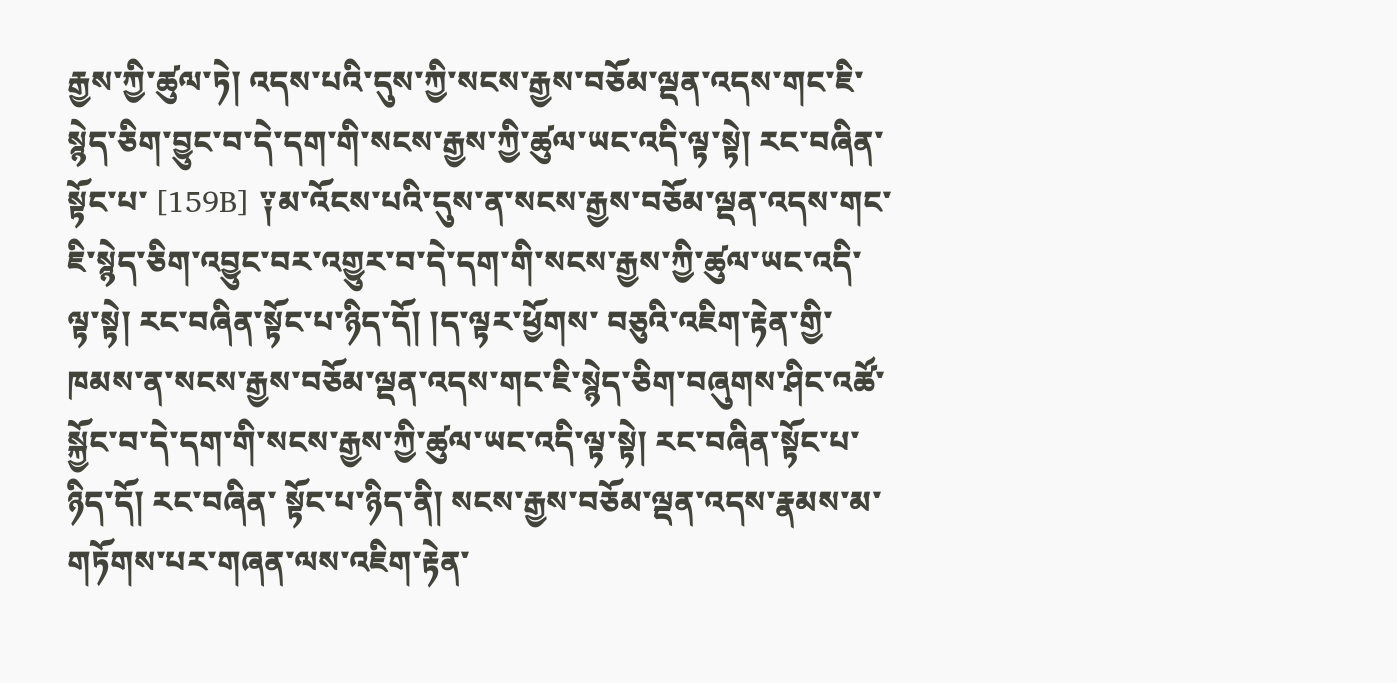རྒྱས་ཀྱི་ཚུལ་ཏེ། འདས་པའི་དུས་ཀྱི་སངས་རྒྱས་བཅོམ་ལྡན་འདས་གང་ཇི་སྙེད་ཅིག་བྱུང་བ་དེ་དག་གི་སངས་རྒྱས་ཀྱི་ཚུལ་ཡང་འདི་ལྟ་སྟེ། རང་བཞིན་སྟོང་པ་ [159B] ༑མ་འོངས་པའི་དུས་ན་སངས་རྒྱས་བཅོམ་ལྡན་འདས་གང་ཇི་སྙེད་ཅིག་འབྱུང་བར་འགྱུར་བ་དེ་དག་གི་སངས་རྒྱས་ཀྱི་ཚུལ་ཡང་འདི་ལྟ་སྟེ། རང་བཞིན་སྟོང་པ་ཉིད་དོ། །ད་ལྟར་ཕྱོགས་ བཅུའི་འཇིག་རྟེན་གྱི་ཁམས་ན་སངས་རྒྱས་བཅོམ་ལྡན་འདས་གང་ཇི་སྙེད་ཅིག་བཞུགས་ཤིང་འཚོ་སྐྱོང་བ་དེ་དག་གི་སངས་རྒྱས་ཀྱི་ཚུལ་ཡང་འདི་ལྟ་སྟེ། རང་བཞིན་སྟོང་པ་ཉིད་དོ། རང་བཞིན་ སྟོང་པ་ཉིད་ནི། སངས་རྒྱས་བཅོམ་ལྡན་འདས་རྣམས་མ་གཏོགས་པར་གཞན་ལས་འཇིག་རྟེན་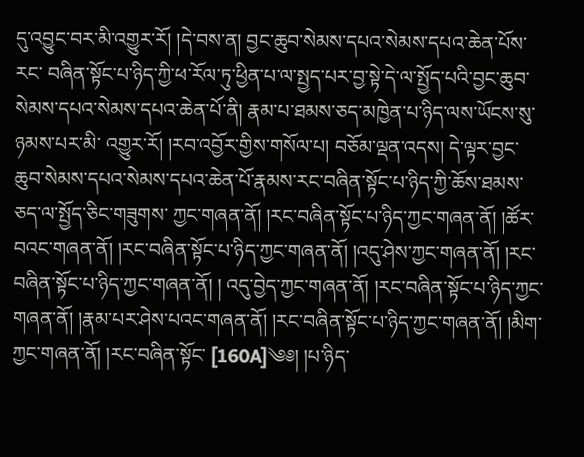དུ་འབྱུང་བར་མི་འགྱུར་རོ། །དེ་བས་ན། བྱང་ཆུབ་སེམས་དཔའ་སེམས་དཔའ་ཆེན་པོས་རང་ བཞིན་སྟོང་པ་ཉིད་ཀྱི་ཕ་རོལ་ཏུ་ཕྱིན་པ་ལ་སྤྱད་པར་བྱ་སྟེ་དེ་ལ་སྤྱོད་པའི་བྱང་ཆུབ་སེམས་དཔའ་སེམས་དཔའ་ཆེན་པོ་ནི། རྣམ་པ་ཐམས་ཅད་མཁྱེན་པ་ཉིད་ལས་ཡོངས་སུ་ཉམས་པར་མི་ འགྱུར་རོ། །རབ་འབྱོར་གྱིས་གསོལ་པ། བཅོམ་ལྡན་འདས། དེ་ལྟར་བྱང་ཆུབ་སེམས་དཔའ་སེམས་དཔའ་ཆེན་པོ་རྣམས་རང་བཞིན་སྟོང་པ་ཉིད་ཀྱི་ཆོས་ཐམས་ཅད་ལ་སྤྱོད་ཅིང་གཟུགས་ ཀྱང་གཞན་ནོ། །རང་བཞིན་སྟོང་པ་ཉིད་ཀྱང་གཞན་ནོ། །ཚོར་བའང་གཞན་ནོ། །རང་བཞིན་སྟོང་པ་ཉིད་ཀྱང་གཞན་ནོ། །འདུ་ཤེས་ཀྱང་གཞན་ནོ། །རང་བཞིན་སྟོང་པ་ཉིད་ཀྱང་གཞན་ནོ། ། འདུ་བྱེད་ཀྱང་གཞན་ནོ། །རང་བཞིན་སྟོང་པ་ཉིད་ཀྱང་གཞན་ནོ། །རྣམ་པར་ཤེས་པའང་གཞན་ནོ། །རང་བཞིན་སྟོང་པ་ཉིད་ཀྱང་གཞན་ནོ། །མིག་ཀྱང་གཞན་ནོ། །རང་བཞིན་སྟོང་ [160A]༄༅། །པ་ཉིད་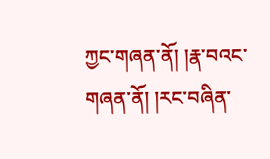ཀྱང་གཞན་ནོ། །རྣ་བའང་གཞན་ནོ། །རང་བཞིན་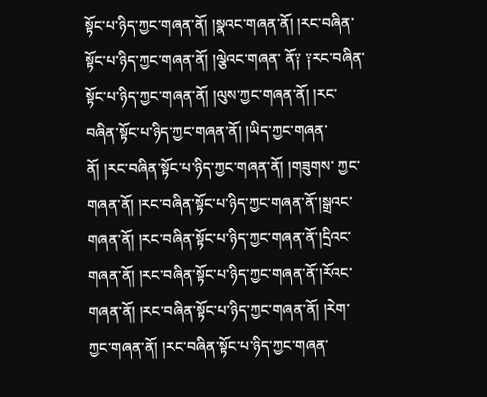སྟོང་པ་ཉིད་ཀྱང་གཞན་ནོ། །སྣའང་གཞན་ནོ། །རང་བཞིན་སྟོང་པ་ཉིད་ཀྱང་གཞན་ནོ། །ལྕེའང་གཞན་ ནོ༑ ༑རང་བཞིན་སྟོང་པ་ཉིད་ཀྱང་གཞན་ནོ། །ལུས་ཀྱང་གཞན་ནོ། །རང་བཞིན་སྟོང་པ་ཉིད་ཀྱང་གཞན་ནོ། །ཡིད་ཀྱང་གཞན་ནོ། །རང་བཞིན་སྟོང་པ་ཉིད་ཀྱང་གཞན་ནོ། །གཟུགས་ ཀྱང་གཞན་ནོ། །རང་བཞིན་སྟོང་པ་ཉིད་ཀྱང་གཞན་ནོ་།སྒྲའང་གཞན་ནོ། །རང་བཞིན་སྟོང་པ་ཉིད་ཀྱང་གཞན་ནོ་།དྲིའང་གཞན་ནོ། །རང་བཞིན་སྟོང་པ་ཉིད་ཀྱང་གཞན་ནོ་།རོའང་ གཞན་ནོ། །རང་བཞིན་སྟོང་པ་ཉིད་ཀྱང་གཞན་ནོ། །རེག་ཀྱང་གཞན་ནོ། །རང་བཞིན་སྟོང་པ་ཉིད་ཀྱང་གཞན་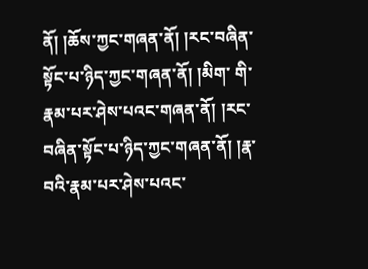ནོ། །ཆོས་ཀྱང་གཞན་ནོ། །རང་བཞིན་སྟོང་པ་ཉིད་ཀྱང་གཞན་ནོ། །མིག་ གི་རྣམ་པར་ཤེས་པའང་གཞན་ནོ། །རང་བཞིན་སྟོང་པ་ཉིད་ཀྱང་གཞན་ནོ། །རྣ་བའི་རྣམ་པར་ཤེས་པའང་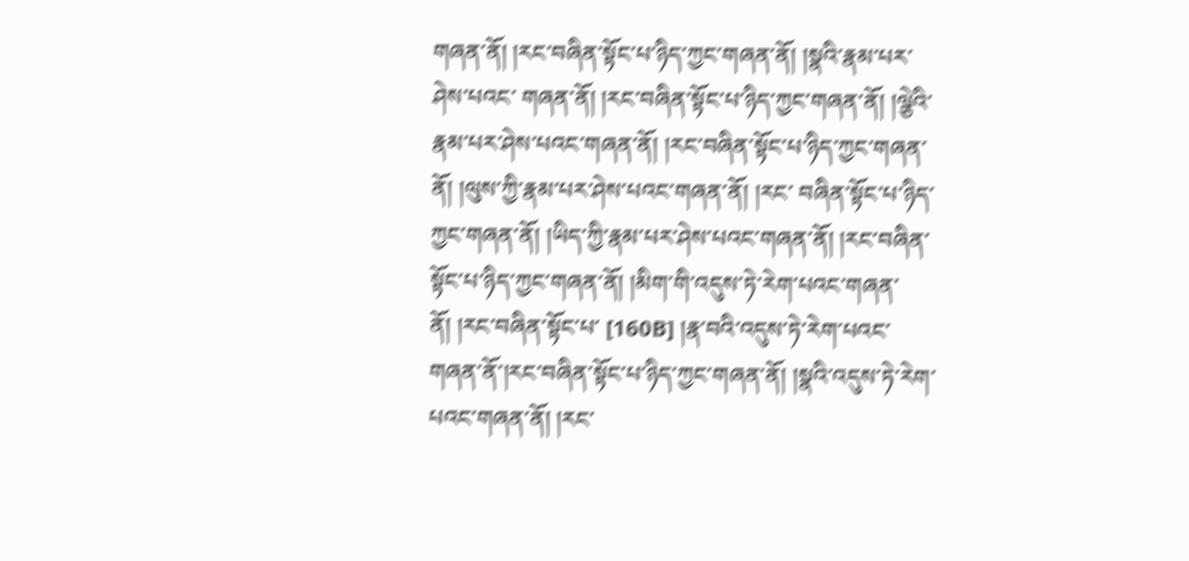གཞན་ནོ། །རང་བཞིན་སྟོང་པ་ཉིད་ཀྱང་གཞན་ནོ། །སྣའི་རྣམ་པར་ཤེས་པའང་ གཞན་ནོ། །རང་བཞིན་སྟོང་པ་ཉིད་ཀྱང་གཞན་ནོ། །ལྕེའི་རྣམ་པར་ཤེས་པའང་གཞན་ནོ། །རང་བཞིན་སྟོང་པ་ཉིད་ཀྱང་གཞན་ནོ། །ལུས་ཀྱི་རྣམ་པར་ཤེས་པའང་གཞན་ནོ། །རང་ བཞིན་སྟོང་པ་ཉིད་ཀྱང་གཞན་ནོ། །ཡིད་ཀྱི་རྣམ་པར་ཤེས་པའང་གཞན་ནོ། །རང་བཞིན་སྟོང་པ་ཉིད་ཀྱང་གཞན་ནོ། །མིག་གི་འདུས་ཏེ་རེག་པའང་གཞན་ནོ། །རང་བཞིན་སྟོང་པ་ [160B] །རྣ་བའི་འདུས་ཏེ་རེག་པའང་གཞན་ནོ་།རང་བཞིན་སྟོང་པ་ཉིད་ཀྱང་གཞན་ནོ། །སྣའི་འདུས་ཏེ་རེག་པའང་གཞན་ནོ། །རང་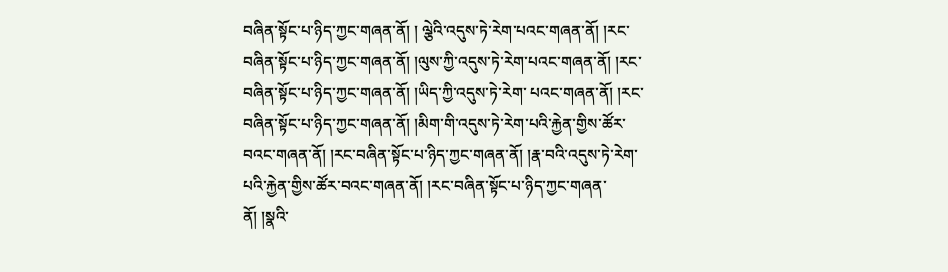བཞིན་སྟོང་པ་ཉིད་ཀྱང་གཞན་ནོ། ། ལྕེའི་འདུས་ཏེ་རེག་པའང་གཞན་ནོ། །རང་བཞིན་སྟོང་པ་ཉིད་ཀྱང་གཞན་ནོ། །ལུས་ཀྱི་འདུས་ཏེ་རེག་པའང་གཞན་ནོ། །རང་བཞིན་སྟོང་པ་ཉིད་ཀྱང་གཞན་ནོ། །ཡིད་ཀྱི་འདུས་ཏེ་རེག་ པའང་གཞན་ནོ། །རང་བཞིན་སྟོང་པ་ཉིད་ཀྱང་གཞན་ནོ། །མིག་གི་འདུས་ཏེ་རེག་པའི་རྐྱེན་གྱིས་ཚོར་བའང་གཞན་ནོ། །རང་བཞིན་སྟོང་པ་ཉིད་ཀྱང་གཞན་ནོ། །རྣ་བའི་འདུས་ཏེ་རེག་ པའི་རྐྱེན་གྱིས་ཚོར་བའང་གཞན་ནོ། །རང་བཞིན་སྟོང་པ་ཉིད་ཀྱང་གཞན་ནོ། །སྣའི་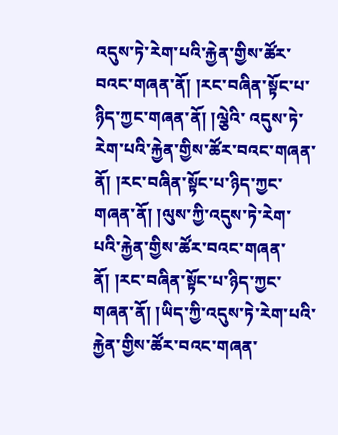འདུས་ཏེ་རེག་པའི་རྐྱེན་གྱིས་ཚོར་བའང་གཞན་ནོ། །རང་བཞིན་སྟོང་པ་ཉིད་ཀྱང་གཞན་ནོ། །ལྕེའི་ འདུས་ཏེ་རེག་པའི་རྐྱེན་གྱིས་ཚོར་བའང་གཞན་ནོ། །རང་བཞིན་སྟོང་པ་ཉིད་ཀྱང་གཞན་ནོ། །ལུས་ཀྱི་འདུས་ཏེ་རེག་པའི་རྐྱེན་གྱིས་ཚོར་བའང་གཞན་ནོ། །རང་བཞིན་སྟོང་པ་ཉིད་ཀྱང་ གཞན་ནོ། །ཡིད་ཀྱི་འདུས་ཏེ་རེག་པའི་རྐྱེན་གྱིས་ཚོར་བའང་གཞན་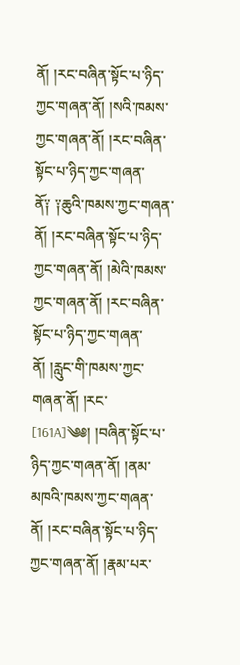ནོ། །རང་བཞིན་སྟོང་པ་ཉིད་ཀྱང་གཞན་ནོ། །སའི་ཁམས་ཀྱང་གཞན་ནོ། །རང་བཞིན་སྟོང་པ་ཉིད་ཀྱང་གཞན་ ནོ༑ ༑ཆུའི་ཁམས་ཀྱང་གཞན་ནོ། །རང་བཞིན་སྟོང་པ་ཉིད་ཀྱང་གཞན་ནོ། །མེའི་ཁམས་ཀྱང་གཞན་ནོ། །རང་བཞིན་སྟོང་པ་ཉིད་ཀྱང་གཞན་ནོ། །རླུང་གི་ཁམས་ཀྱང་གཞན་ནོ། །རང་ [161A]༄༅། །བཞིན་སྟོང་པ་ཉིད་ཀྱང་གཞན་ནོ། །ནམ་མཁའི་ཁམས་ཀྱང་གཞན་ནོ། །རང་བཞིན་སྟོང་པ་ཉིད་ཀྱང་གཞན་ནོ། །རྣམ་པར་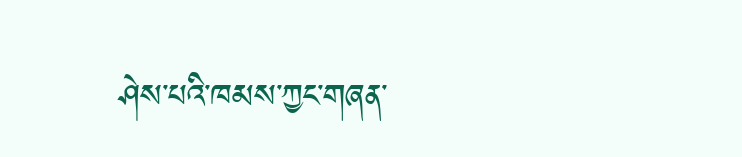ཤེས་པའི་ཁམས་ཀྱང་གཞན་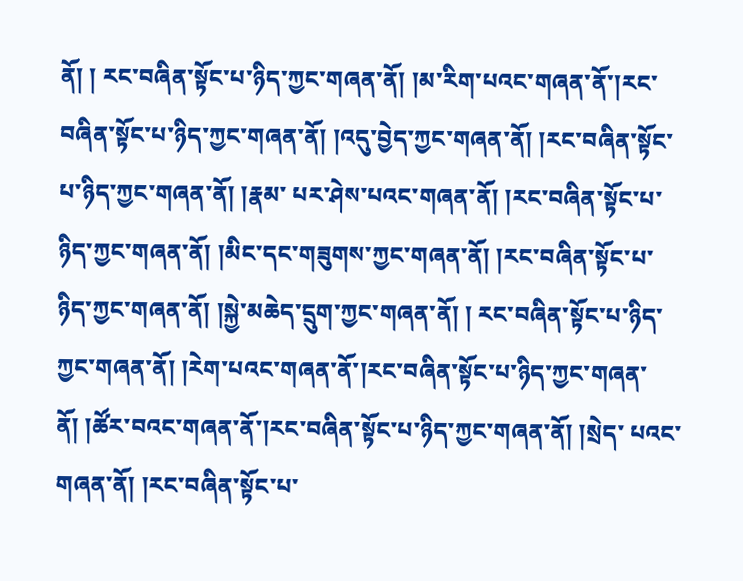ནོ། ། རང་བཞིན་སྟོང་པ་ཉིད་ཀྱང་གཞན་ནོ། །མ་རིག་པའང་གཞན་ནོ་།རང་བཞིན་སྟོང་པ་ཉིད་ཀྱང་གཞན་ནོ། །འདུ་བྱེད་ཀྱང་གཞན་ནོ། །རང་བཞིན་སྟོང་པ་ཉིད་ཀྱང་གཞན་ནོ། །རྣམ་ པར་ཤེས་པའང་གཞན་ནོ། །རང་བཞིན་སྟོང་པ་ཉིད་ཀྱང་གཞན་ནོ། །མིང་དང་གཟུགས་ཀྱང་གཞན་ནོ། །རང་བཞིན་སྟོང་པ་ཉིད་ཀྱང་གཞན་ནོ། །སྐྱེ་མཆེད་དྲུག་ཀྱང་གཞན་ནོ། ། རང་བཞིན་སྟོང་པ་ཉིད་ཀྱང་གཞན་ནོ། །རེག་པའང་གཞན་ནོ་།རང་བཞིན་སྟོང་པ་ཉིད་ཀྱང་གཞན་ནོ། །ཚོར་བའང་གཞན་ནོ་།རང་བཞིན་སྟོང་པ་ཉིད་ཀྱང་གཞན་ནོ། །སྲེད་ པའང་གཞན་ནོ། །རང་བཞིན་སྟོང་པ་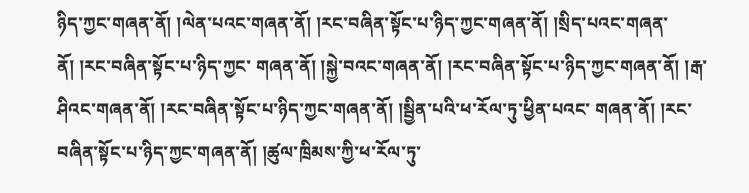ཉིད་ཀྱང་གཞན་ནོ། །ལེན་པའང་གཞན་ནོ། །རང་བཞིན་སྟོང་པ་ཉིད་ཀྱང་གཞན་ནོ། །སྲིད་པའང་གཞན་ནོ། །རང་བཞིན་སྟོང་པ་ཉིད་ཀྱང་ གཞན་ནོ། །སྐྱེ་བའང་གཞན་ནོ། །རང་བཞིན་སྟོང་པ་ཉིད་ཀྱང་གཞན་ནོ། །རྒ་ཤིའང་གཞན་ནོ། །རང་བཞིན་སྟོང་པ་ཉིད་ཀྱང་གཞན་ནོ། །སྦྱིན་པའི་ཕ་རོལ་ཏུ་ཕྱིན་པའང་ གཞན་ནོ། །རང་བཞིན་སྟོང་པ་ཉིད་ཀྱང་གཞན་ནོ། །ཚུལ་ཁྲིམས་ཀྱི་ཕ་རོལ་ཏུ་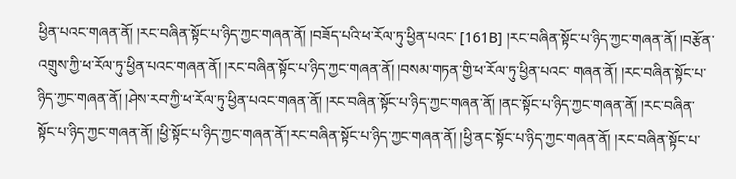ཕྱིན་པའང་གཞན་ནོ། །རང་བཞིན་སྟོང་པ་ཉིད་ཀྱང་གཞན་ནོ། །བཟོད་པའི་ཕ་རོལ་ཏུ་ཕྱིན་པའང་ [161B] །རང་བཞིན་སྟོང་པ་ཉིད་ཀྱང་གཞན་ནོ། །བརྩོན་འགྲུས་ཀྱི་ཕ་རོལ་ཏུ་ཕྱིན་པའང་གཞན་ནོ། །རང་བཞིན་སྟོང་པ་ཉིད་ཀྱང་གཞན་ནོ། །བསམ་གཏན་གྱི་ཕ་རོལ་ཏུ་ཕྱིན་པའང་ གཞན་ནོ། །རང་བཞིན་སྟོང་པ་ཉིད་ཀྱང་གཞན་ནོ། །ཤེས་རབ་ཀྱི་ཕ་རོལ་ཏུ་ཕྱིན་པའང་གཞན་ནོ། །རང་བཞིན་སྟོང་པ་ཉིད་ཀྱང་གཞན་ནོ། །ནང་སྟོང་པ་ཉིད་ཀྱང་གཞན་ནོ། །རང་བཞིན་ སྟོང་པ་ཉིད་ཀྱང་གཞན་ནོ། །ཕྱི་སྟོང་པ་ཉིད་ཀྱང་གཞན་ནོ་།རང་བཞིན་སྟོང་པ་ཉིད་ཀྱང་གཞན་ནོ། །ཕྱི་ནང་སྟོང་པ་ཉིད་ཀྱང་གཞན་ནོ། །རང་བཞིན་སྟོང་པ་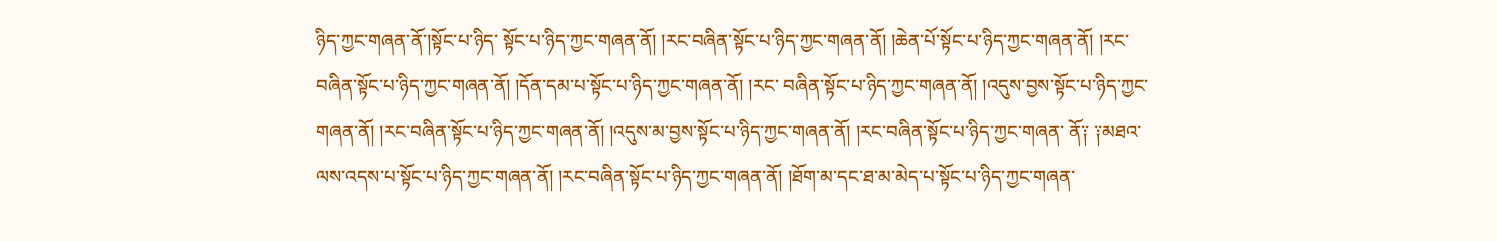ཉིད་ཀྱང་གཞན་ནོ་།སྟོང་པ་ཉིད་ སྟོང་པ་ཉིད་ཀྱང་གཞན་ནོ། །རང་བཞིན་སྟོང་པ་ཉིད་ཀྱང་གཞན་ནོ། །ཆེན་པོ་སྟོང་པ་ཉིད་ཀྱང་གཞན་ནོ། །རང་བཞིན་སྟོང་པ་ཉིད་ཀྱང་གཞན་ནོ། །དོན་དམ་པ་སྟོང་པ་ཉིད་ཀྱང་གཞན་ནོ། །རང་ བཞིན་སྟོང་པ་ཉིད་ཀྱང་གཞན་ནོ། །འདུས་བྱས་སྟོང་པ་ཉིད་ཀྱང་གཞན་ནོ། །རང་བཞིན་སྟོང་པ་ཉིད་ཀྱང་གཞན་ནོ། །འདུས་མ་བྱས་སྟོང་པ་ཉིད་ཀྱང་གཞན་ནོ། །རང་བཞིན་སྟོང་པ་ཉིད་ཀྱང་གཞན་ ནོ༑ ༑མཐའ་ལས་འདས་པ་སྟོང་པ་ཉིད་ཀྱང་གཞན་ནོ། །རང་བཞིན་སྟོང་པ་ཉིད་ཀྱང་གཞན་ནོ། །ཐོག་མ་དང་ཐ་མ་མེད་པ་སྟོང་པ་ཉིད་ཀྱང་གཞན་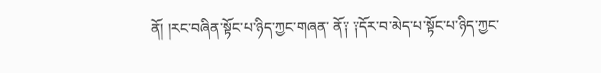ནོ། །རང་བཞིན་སྟོང་པ་ཉིད་ཀྱང་གཞན་ ནོ༑ ༑དོར་བ་མེད་པ་སྟོང་པ་ཉིད་ཀྱང་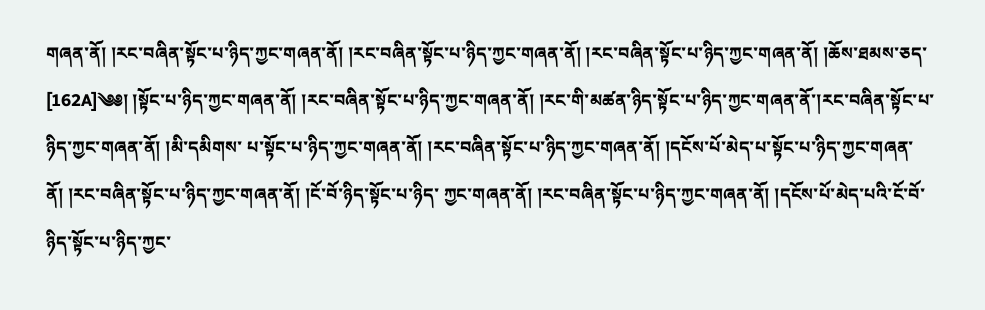གཞན་ནོ། །རང་བཞིན་སྟོང་པ་ཉིད་ཀྱང་གཞན་ནོ། །རང་བཞིན་སྟོང་པ་ཉིད་ཀྱང་གཞན་ནོ། །རང་བཞིན་སྟོང་པ་ཉིད་ཀྱང་གཞན་ནོ། །ཆོས་ཐམས་ཅད་ [162A]༄༅། །སྟོང་པ་ཉིད་ཀྱང་གཞན་ནོ། །རང་བཞིན་སྟོང་པ་ཉིད་ཀྱང་གཞན་ནོ། །རང་གི་མཚན་ཉིད་སྟོང་པ་ཉིད་ཀྱང་གཞན་ནོ་།རང་བཞིན་སྟོང་པ་ཉིད་ཀྱང་གཞན་ནོ། །མི་དམིགས་ པ་སྟོང་པ་ཉིད་ཀྱང་གཞན་ནོ། །རང་བཞིན་སྟོང་པ་ཉིད་ཀྱང་གཞན་ནོ། །དངོས་པོ་མེད་པ་སྟོང་པ་ཉིད་ཀྱང་གཞན་ནོ། །རང་བཞིན་སྟོང་པ་ཉིད་ཀྱང་གཞན་ནོ། །ངོ་བོ་ཉིད་སྟོང་པ་ཉིད་ ཀྱང་གཞན་ནོ། །རང་བཞིན་སྟོང་པ་ཉིད་ཀྱང་གཞན་ནོ། །དངོས་པོ་མེད་པའི་ངོ་བོ་ཉིད་སྟོང་པ་ཉིད་ཀྱང་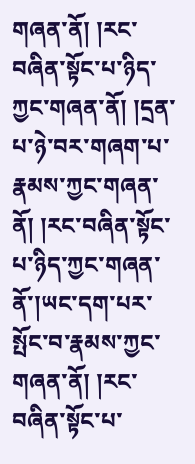གཞན་ནོ། །རང་བཞིན་སྟོང་པ་ཉིད་ཀྱང་གཞན་ནོ། །དྲན་པ་ཉེ་བར་གཞག་པ་ རྣམས་ཀྱང་གཞན་ནོ། །རང་བཞིན་སྟོང་པ་ཉིད་ཀྱང་གཞན་ནོ་།ཡང་དག་པར་སྤོང་བ་རྣམས་ཀྱང་གཞན་ནོ། །རང་བཞིན་སྟོང་པ་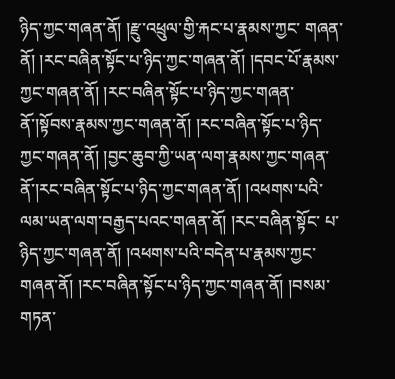ཉིད་ཀྱང་གཞན་ནོ། །རྫུ་འཕྲུལ་གྱི་རྐང་པ་རྣམས་ཀྱང་ གཞན་ནོ། །རང་བཞིན་སྟོང་པ་ཉིད་ཀྱང་གཞན་ནོ། །དབང་པོ་རྣམས་ཀྱང་གཞན་ནོ། །རང་བཞིན་སྟོང་པ་ཉིད་ཀྱང་གཞན་ནོ་།སྟོབས་རྣམས་ཀྱང་གཞན་ནོ། །རང་བཞིན་སྟོང་པ་ཉིད་ ཀྱང་གཞན་ནོ། །བྱང་ཆུབ་ཀྱི་ཡན་ལག་རྣམས་ཀྱང་གཞན་ནོ་།རང་བཞིན་སྟོང་པ་ཉིད་ཀྱང་གཞན་ནོ། །འཕགས་པའི་ལམ་ཡན་ལག་བརྒྱད་པའང་གཞན་ནོ། །རང་བཞིན་སྟོང་ པ་ཉིད་ཀྱང་གཞན་ནོ། །འཕགས་པའི་བདེན་པ་རྣམས་ཀྱང་གཞན་ནོ། །རང་བཞིན་སྟོང་པ་ཉིད་ཀྱང་གཞན་ནོ། །བསམ་གཏན་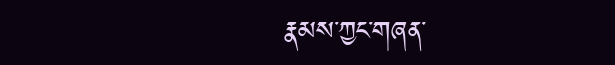རྣམས་ཀྱང་གཞན་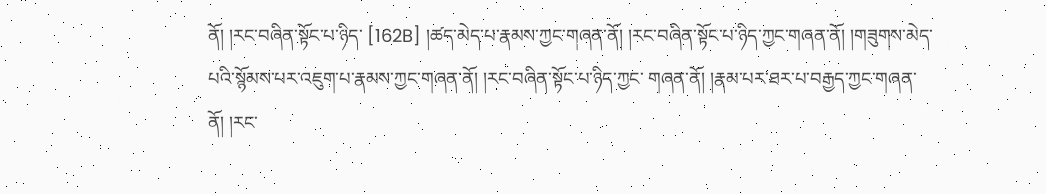ནོ། །རང་བཞིན་སྟོང་པ་ཉིད་ [162B] །ཚད་མེད་པ་རྣམས་ཀྱང་གཞན་ནོ། །རང་བཞིན་སྟོང་པ་ཉིད་ཀྱང་གཞན་ནོ། །གཟུགས་མེད་པའི་སྙོམས་པར་འཇུག་པ་རྣམས་ཀྱང་གཞན་ནོ། །རང་བཞིན་སྟོང་པ་ཉིད་ཀྱང་ གཞན་ནོ། །རྣམ་པར་ཐར་པ་བརྒྱད་ཀྱང་གཞན་ནོ། །རང་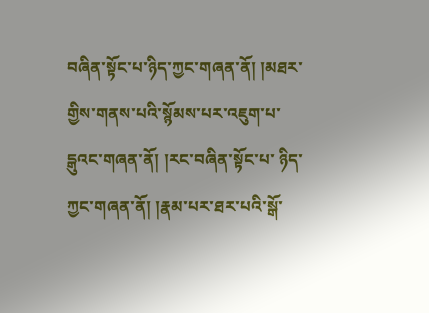བཞིན་སྟོང་པ་ཉིད་ཀྱང་གཞན་ནོ། །མཐར་གྱིས་གནས་པའི་སྙོམས་པར་འཇུག་པ་དྒུའང་གཞན་ནོ། །རང་བཞིན་སྟོང་པ་ ཉིད་ཀྱང་གཞན་ནོ། །རྣམ་པར་ཐར་པའི་སྒོ་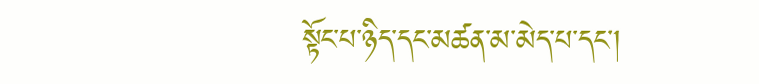སྟོང་པ་ཉིད་དང་མཚན་མ་མེད་པ་དང།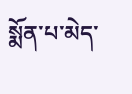སྨོན་པ་མེད་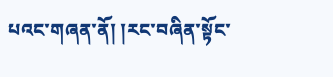པའང་གཞན་ནོ། །རང་བཞིན་སྟོང་